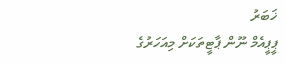ޚަބަރު
ޕީޕީއެމް ނޫން ޕާޓީތަކަށް މިއަހަރުގެ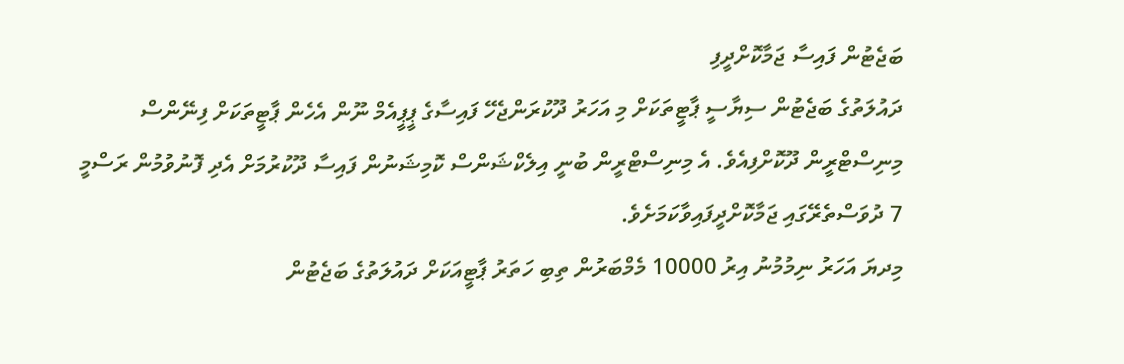ބަޖެޓުން ފައިސާ ޖަމާކޮށްދީފި
ދައުލަތުގެ ބަޖެޓުން ސިޔާސީ ޕާޓީތަކަށް މި އަހަރު ދޫކުރަންޖެހޭ ފައިސާގެ ޕީޕީއެމް ނޫން އެހެން ޕާޓީތަކަށް ފިނޭންސް މިނިސްޓްރީން ދޫކޮށްފިއެވެ. އެ މިނިސްޓްރީން ބުނީ އިލެކްޝަންސް ކޮމިޝަނުން ފައިސާ ދޫކުރުމަށް އެދި ފޮނުވުމުން ރަސްމީ 7 ދުވަސްތެރޭގައި ޖަމާކޮށްދީފައިވާކަމަށެވެ.
މިދޔަ އަހަރު ނިމުމުނު އިރު 10000 މެމްބަރުން ތިބި ހަތަރު ޕާޓީއަކަށް ދައުލަތުގެ ބަޖެޓުން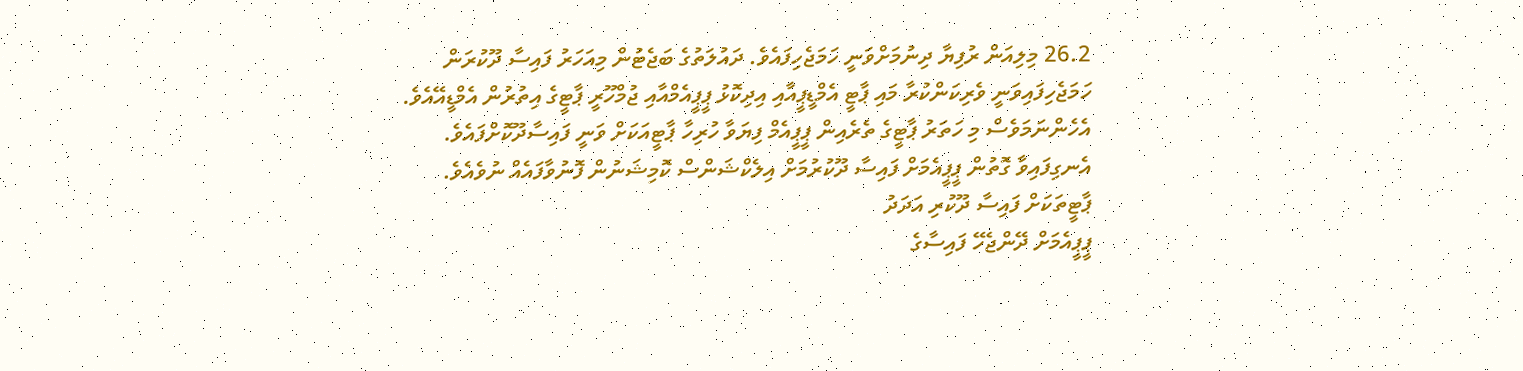26.2 މިލިއަން ރުފިޔާ ދިނުމަށްވަނީ ހަމަޖެހިފައެވެ. ދައުލަތުގެ ބަޖެޓުން މިއަހަރު ފައިސާ ދޫކުރަން ހަމަޖެހިފައިވަނީ ވެރިކަންކުރާ މައި ޕާޓީ އެމްޑީޕީއާއި އިދިކޮޅު ޕީޕީއެމްއާއި ޖުމްހޫރީ ޕާޓީގެ އިތުރުން އެމްޑީއޭއެވެ. އެހެންނަމަވެސް މި ހަތަރު ޕާޓީގެ ތެރެއިން ޕީޕީއެމް ފިޔަވާ ހުރިހާ ޕާޓީއަކަށް ވަނީ ފައިސާދޫކޮށްފައެވެ.
އެނގިފައިވާ ގޮތުން ޕީޕީއެމަށް ފައިސާ ދޫކުރުމަށް އިލެކްޝަންސް ކޮމިޝަނުން ފޮނުވާފައެއް ނުވެއެވެ.
ޕާޓީތަކަށް ފައިސާ ދޫކުރި އަދަދު
ޕީޕީއެމަށް ދޭންޖެހޭ ފައިސާގެ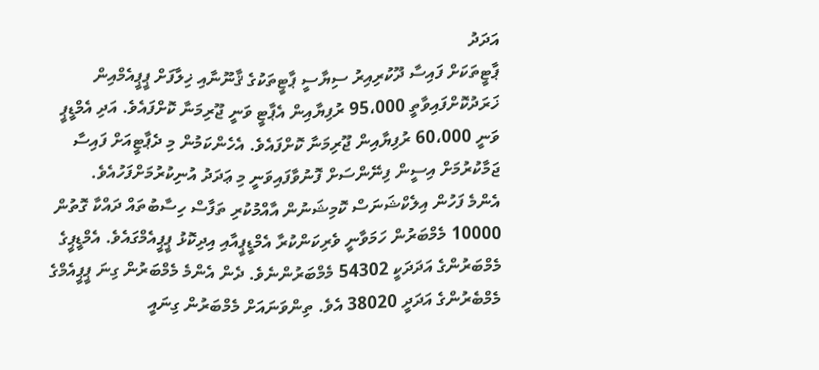އަދަދު
ޕާޓީތަކަށް ފައިސާ ދޫކުރިއިރު ސިޔާސީ ޕާޓީތަކުގެ ޤާނޫނާއި ޚިލާފަށް ޕީޕީއެމްއިން ޚަރަދުކޮށްފައިވާތީ 95،000 ރުފިޔާއިން އެޕާޓީ ވަނީ ޖޫރިމަނާ ކޮށްފައެވެ. އަދި އެމްޑީޕީ ވަނީ 60،000 ރުފިޔާއިން ޖޫރިމަނާ ކޮށްފައެވެ. އެހެންކަމުން މި ދެޕާޓީއަށް ފައިސާ ޖަމާކުރުމަށް އިސީން ފިނޭންސަށް ފޮނުވާފައިވަނީ މި ޢަދަދު އުނިކުރުމަށްފަހުއެވެ.
އެންމެ ފަހުން އިލެކްޝަނަސް ކޮމިޝަނުން އާއްމުކުރި ތަފާސް ހިސާބުތައް ދައްކާ ގޮތުން 10000 މެމްބަރުން ހަމަވާނީ ވެރިކަންކުރާ އެމްޑީޕީއާއި އިދިކޮޅު ޕީޕީއެމްގައެވެ. އެމްޑީޕީގެ މެމްބަރުންގެ އަދަދަކީ 54302 މެމްބަރުންނެވެ. ދެން އެންމެ މެމްބަރުން ގިނަ ޕީޕީއެމްގެ މެމްބެރުންގެ އަދަދީ 38020 އެވެ. ތިންވަނައަށް މެމްބަރުން ގިނައީ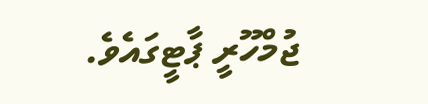ޖުމްހޫރީ ޕާޓީގައެވެ.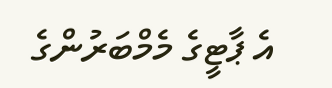އެ ޕާޓީގެ މެމްބަރުންގެ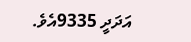އަދަދީ 9335އެވެ.